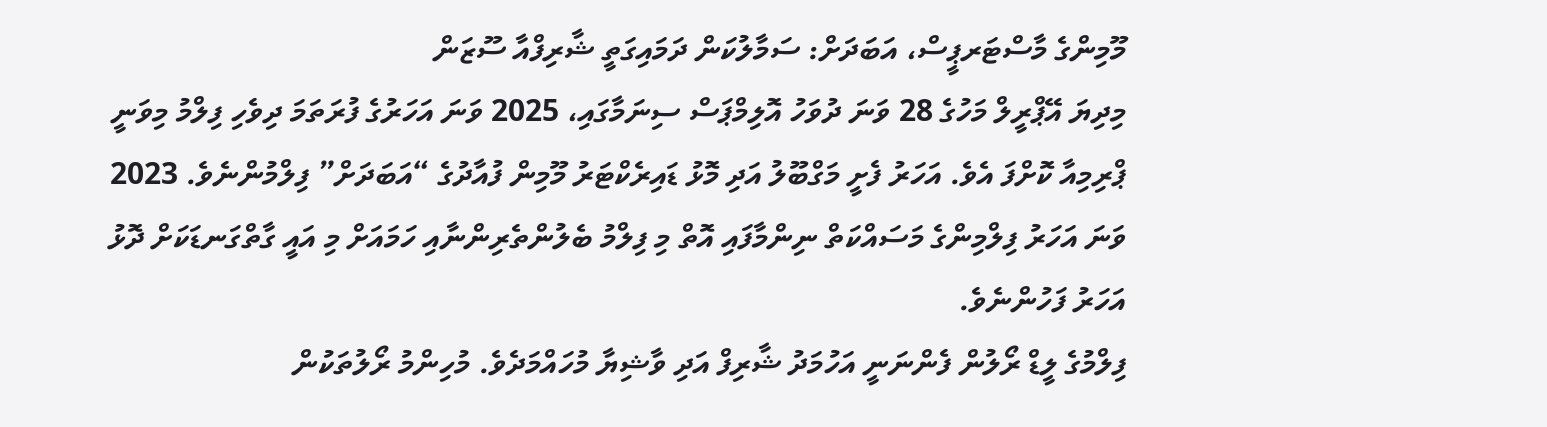މޫމިންގެ މާސްޓަރޕީސް، އަބަދަށް: ސަމާލުކަން ދަމައިގަތީ ޝާރިފްއާ ސޫޒަން
މިދިޔަ އޭޕްރީލް މަހުގެ 28 ވަނަ ދުވަހު އޮލިމްޕަސް ސިނަމާގައި، 2025 ވަނަ އަހަރުގެ ފުރަތަމަ ދިވެހި ފިލްމު މިވަނީ ޕްރިމިއާ ކޮށްފަ އެވެ. އަހަރު ފެށީ މަގްބޫލު އަދި މޮޅު ޑައިރެކްޓަރު މޫމިން ފުއާދުގެ “އަބަދަށް” ފިލްމުންނެވެ. 2023 ވަނަ އަހަރު ފިލްމިންގެ މަސައްކަތް ނިންމާފައި އޮތް މި ފިލްމު ބެލުންތެރިންނާއި ހަމައަށް މި އައީ ގާތްގަނޑަކަށް ދޮޅު އަހަރު ފަހުންނެވެ.
ފިލްމުގެ ލީޑް ރޯލުން ފެންނަނީ އަހުމަދު ޝާރިފް އަދި ވާޝިޔާ މުހައްމަދެވެ. މުހިންމު ރޯލުތަކުން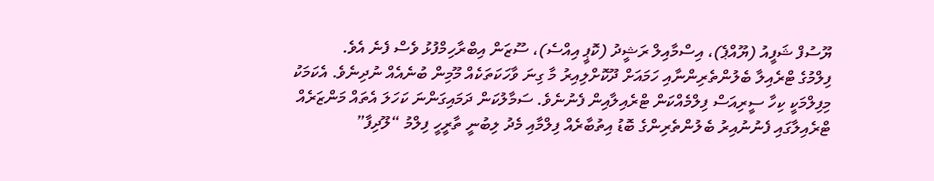ޔޫސުފް ޝަފީއު (ޔޫއްޕެ)، އިސްމާއިލް ރަޝީދު (ކޮޕީ އިއްސެ)، ސޫޒަން އިބްރާހިމްފުޅު ވެސް ފެނެ އެވެ.
ފިލްމުގެ ޓްރެއިލާ ބެލުންތެރިންނާއި ހަމައަށް ދޫކޮށްލިއިރު މާ ގިނަ ވާހަކަތަކެއް މޫމިން ބުނެއެއް ނުދިނެވެ. އެކަމަކު މިފިލްމަކީ ކިހާ ސީރިއަސް ފިލްމެއްކަން ޓްރެއިލާއިން ފެނުނެވެ. ސަމާލުކަން ދަމައިގަންނަ ކަހަލަ އެތައް މަންޒަރެއް ޓްރެއިލާގައި ފެނުނުއިރު ބެލުންތެރިންގެ ބޮޑު އިތުބާރެއް ފިލްމާއި މެދު ލިބުނީ ތާރީހީ ފިލްމު “ލޫދިފާ”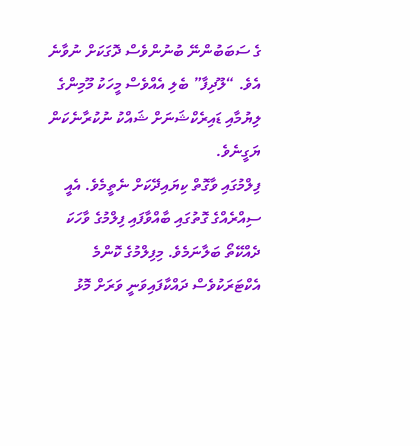ގެ ސަބަބުންނޭ ބުނުންވެސް ދޮގަކަށް ނުވާނެ އެވެ. “ލޫދިފާ” ބެލި އެއްވެސް މީހަކު މޫމިންގެ ލިޔުމާއި ޑައިރެކްޝަނަށް ޝައްކު ނުކުރާނެކަން ޔަގީނެވެ.
ފިލްމުގައި ވާގޮތް ކިޔައިދޭކަށް ނެތީމެވެ. އެއީ ސިއްރެއްގެ ގޮތުގައި ބާއްވާފައި ފިލްމުގެ ވާހަކަ ދެއްކޭތޯ ބަލާނަމެވެ. މިފިލްމުގެ ކޮންމެ އެކްޓަރަކުވެސް ދައްކާފައިވަނީ ވަރަށް މޮޅު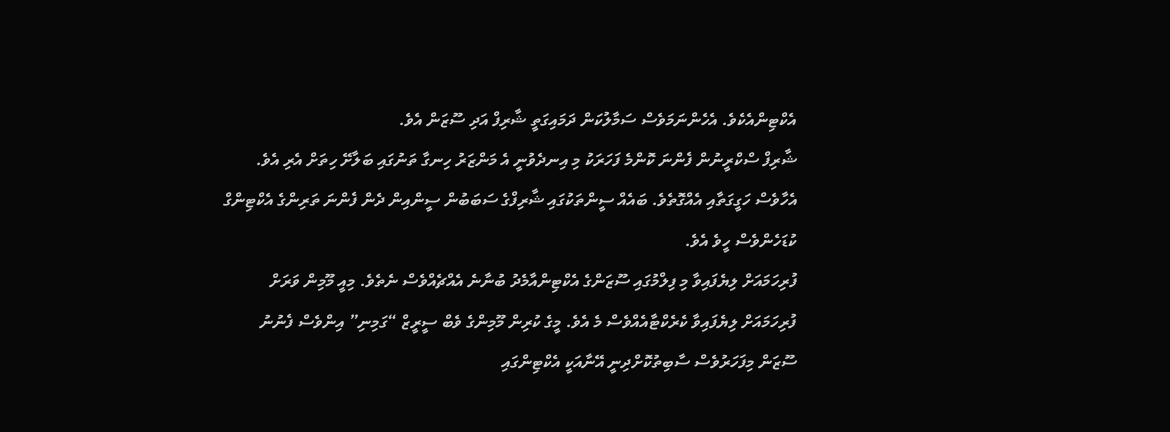އެކްޓިންއެކެވެ. އެހެންނަމަވެސް ސަމާލުކަން ދަމައިގަތީ ޝާރިފް އަދި ސޫޒަން އެވެ.
ޝާރިފް ސްކްރީނުން ފެންނަ ކޮންމެ ފަހަރަކު މި އިނދެވުނީ އެ މަންޒަރު ހިނގާ ތަނުގައި ބަލާށޭ ހިތަށް އެރި އެވެ. އެހާވެސް ހަގީގަތާއި އެއްގޮތެވެ. ބައެއް ސީންތަކުގައި ޝާރިފްގެ ސަބަބުން ސީންއިން ދެން ފެންނަ ތަރިންގެ އެކްޓިންގް ކުޑަހެންވެސް ހީވެ އެވެ.
ފުރިހަމައަށް ލިޔެފައިވާ މި ފިލްމުގައި ސޫޒަންގެ އެކްޓިންއާމެދު ބުނާނެ އެއްޗެއްވެސް ނެތެވެ. މިއީ މޫމިން ވަރަށް ފުރިހަމައަށް ލިޔެފައިވާ ކެރެކްޓާއެއްވެސް މެ އެވެ. މީގެ ކުރިން މޫމިންގެ ވެބް ސީރީޒް “ގަމިނި” އިންވެސް ފެނުނު ސޫޒަން މިފަހަރުވެސް ސާބިތުކޮށްދިނީ އޭނާއަކީ އެކްޓިންގައި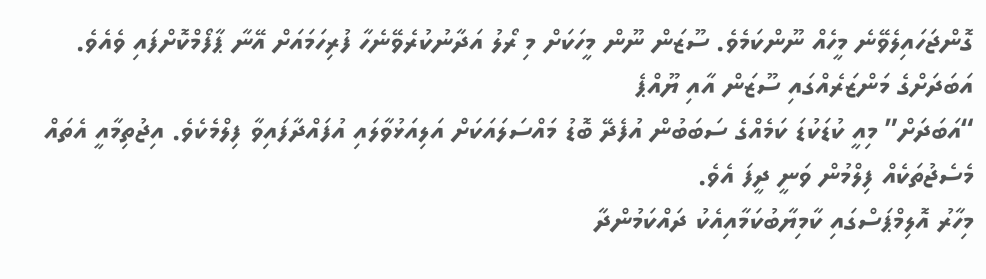ގޮންޖަހައިލެވޭނެ މީހެއް ނޫންކަމެވެ. ސޫޒަން ނޫން މީހަކަށް މި ރޯލު އަދާނުކުރެވޭނެހާ ފުރިހަމައަށް އޭނާ ޕާފޯމްކޮށްފައި ވެއެވެ.
އަބަދަށްގެ މަންޒަރެއްގައި ސޫޒަން އާއި ޔޫއްޕެ
“އަބަދަށް” މިއީ ކުޑަކުޑަ ކަމެއްގެ ސަބަބުން އުފެދޭ ބޮޑު މައްސަލައަކަށް އަލިއަޅުވާލައި އުފައްދާފައިވާ ފިލްމެކެވެ. އިޖުތިމާއީ އެތައް މެސެޖުތަކެއް ފިލްމުން ވަނީ ދީފަ އެވެ.
މިހާރު އޮލިމްޕަސްގައި ކާމިޔާބުކަމާއިއެކު ދައްކަމުންދާ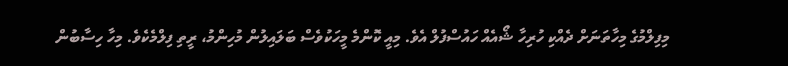މިފިލްމުގެ މިހާތަނަށް ދެއްކި ހުރިހާ ޝޯއެއް ހައުސްފުލް އެވެ. މިއީ ކޮންމެ މީހަކުވެސް ބަލައިލުން މުހިންމު، ރީތި ފިލްމެކެވެ. މިހާ ހިސާބުން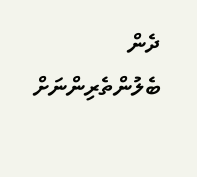ދެން ބެލުންތެރިންނަށް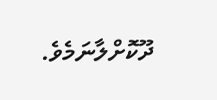ދޫކޮށްލާނަމެވެ.